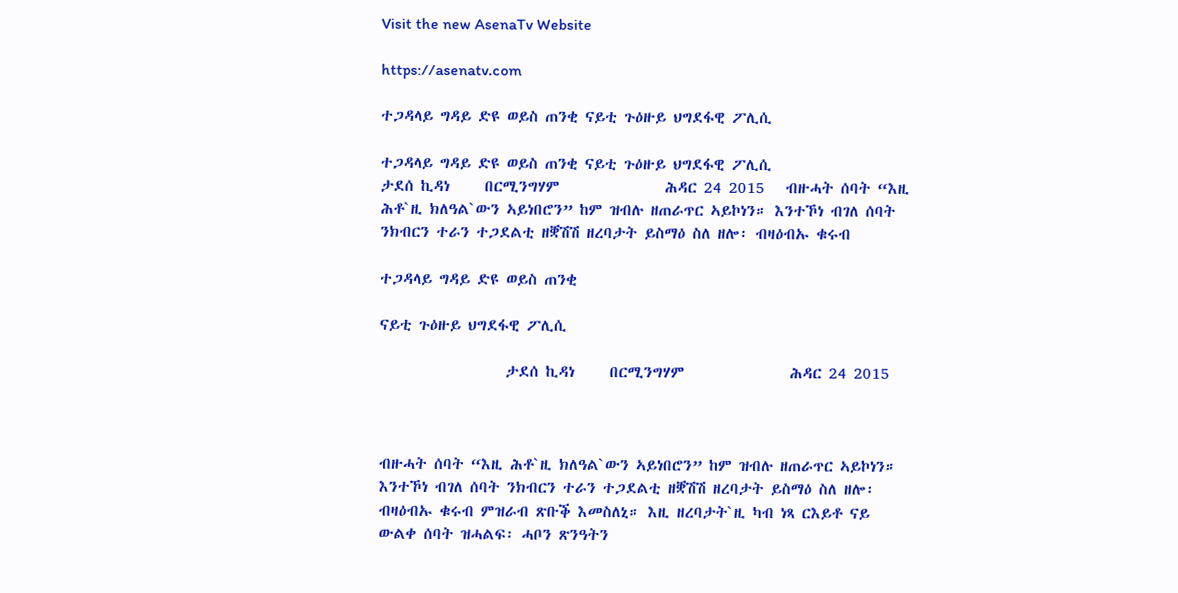Visit the new AsenaTv Website

https://asenatv.com

ተጋዳላይ ግዳይ ድዩ ወይስ ጠንቂ ናይቲ ጉዕዙይ ህግደፋዊ ፖሊሲ

ተጋዳላይ ግዳይ ድዩ ወይስ ጠንቂ ናይቲ ጉዕዙይ ህግደፋዊ ፖሊሲ                   ታደሰ ኪዳነ     በርሚንግሃም               ሕዳር 24 2015   ብዙሓት ሰባት “እዚ ሕቶ`ዚ ክለዓል`ውን ኣይነበሮን” ከም ዝብሉ ዘጠራጥር ኣይኮነን። እንተኾነ ብገለ ሰባት ንክብርን ተራን ተጋደልቲ ዘቛሽሽ ዘረባታት ይስማዕ ስለ ዘሎ፡ ብዛዕብኡ ቁሩብ

ተጋዳላይ ግዳይ ድዩ ወይስ ጠንቂ

ናይቲ ጉዕዙይ ህግደፋዊ ፖሊሲ

                  ታደሰ ኪዳነ     በርሚንግሃም               ሕዳር 24 2015



ብዙሓት ሰባት “እዚ ሕቶ`ዚ ክለዓል`ውን ኣይነበሮን” ከም ዝብሉ ዘጠራጥር ኣይኮነን። እንተኾነ ብገለ ሰባት ንክብርን ተራን ተጋደልቲ ዘቛሽሽ ዘረባታት ይስማዕ ስለ ዘሎ፡ ብዛዕብኡ ቁሩብ ምዝራብ ጽቡቕ እመስለኒ። እዚ ዘረባታት`ዚ ካብ ነጻ ርእይቶ ናይ ውልቀ ሰባት ዝሓልፍ፡ ሓቦን ጽንዓትን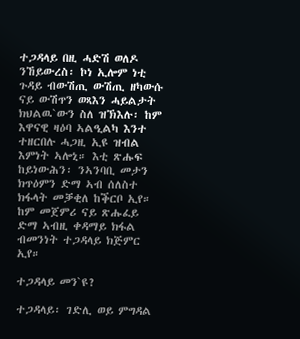ተጋዳላይ በዚ ሓድሽ ወለዶ ንኸይውረስ፡ ኮነ ኢሎም ነቲ ጉዳይ ብውሽጢ ውሽጢ ዘካውሱ ናይ ውሽጥን ወጻእን ሓይልታት ክህልዉ`ውን ስለ ዝኽእሉ፡ ከም እዋናዊ ዛዕባ ኣልዒልካ እንተ ተዘርበሉ ሓጋዚ ኢዩ ዝብል እምነት ኣሎኒ። እቲ ጽሑፍ ከይነውሕን፡ ንኣንባቢ መታን ክጥዕምን ድማ ኣብ ሰለስተ ክፋላት መቓቂለ ከቕርቦ ኢየ። ከም መጀምሪ ናይ ጽሑፈይ ድማ ኣብዚ ቀዳማይ ክፋል ብመንነት ተጋዳላይ ክጅምር ኢየ።

ተጋዳላይ መን`ዩ?

ተጋዳላይ፡ ገድሊ ወይ ምግዳል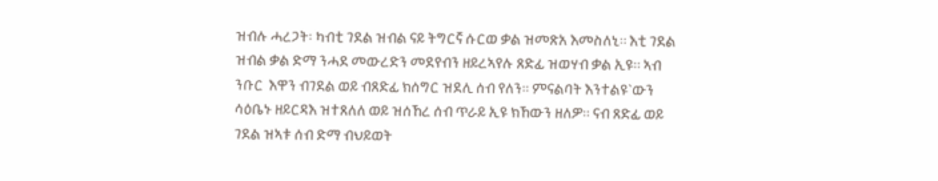ዝብሉ ሓረጋት፡ ካብቲ ገደል ዝብል ናይ ትግርኛ ሱርወ ቃል ዝመጽአ እመስለኒ። እቲ ገደል ዝብል ቃል ድማ ንሓደ መውረድን መደየብን ዘይረኣየሉ ጸድፊ ዝወሃብ ቃል ኢዩ። ኣብ ንቡር  እዋን ብገደል ወይ ብጸድፊ ክሰግር ዝደሊ ሰብ የለን። ምናልባት እንተልዩ`ውን ሳዕቤኑ ዘይርዳእ ዝተጸለለ ወይ ዝሰኸረ ሰብ ጥራይ ኢዩ ክኸውን ዘለዎ። ናብ ጸድፊ ወይ ገደል ዝኣቱ ሰብ ድማ ብህይወት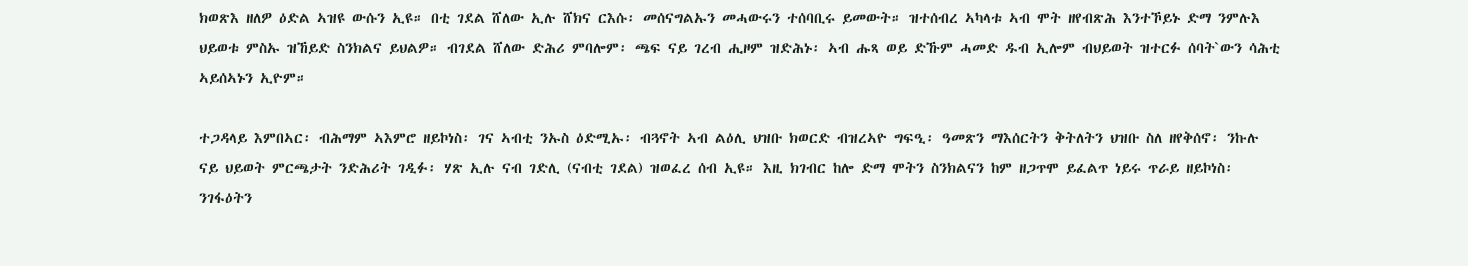ክወጽእ ዘለዎ ዕድል ኣዝዩ ውሱን ኢዩ። በቲ ገደል ሸለው ኢሉ ሸክና ርእሱ፡ መሰናግልኡን መሓውሩን ተሰባቢሩ ይመውት። ዝተሰብረ ኣካላቱ ኣብ ሞት ዘየብጽሕ እንተኾይኑ ድማ ንምሉእ ህይወቱ ምስኡ ዝኸይድ ስንክልና ይህልዎ። ብገደል ሸለው ድሕሪ ምባሎም፡ ጫፍ ናይ ገረብ ሒዞም ዝድሕኑ፡ ኣብ ሑጻ ወይ ድኹም ሓመድ ዱብ ኢሎም ብህይወት ዝተርፉ ሰባት`ውን ሳሕቲ ኣይሰኣኑን ኢዮም።

ተጋዳላይ እምበኣር፡ ብሕማም ኣእምሮ ዘይኮነስ፡ ገና ኣብቲ ንኡስ ዕድሚኡ፡ ብጓኖት ኣብ ልዕሊ ህዝቡ ክወርድ ብዝረኣዮ ግፍዒ፡ ዓመጽን ማእሰርትን ቅትለትን ህዝቡ ስለ ዘየቅሰኖ፡ ንኩሉ ናይ ህይወት ምርጫታት ንድሕሪት ገዲፉ፡ ሃጽ ኢሉ ናብ ገድሊ (ናብቲ ገደል) ዝወፈረ ሰብ ኢዩ። እዚ ክገብር ከሎ ድማ ሞትን ስንክልናን ከም ዘጋጥሞ ይፈልጥ ነይሩ ጥራይ ዘይኮነስ፡ ንገፋዕትን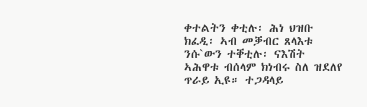ቀተልትን ቀቲሉ፡ ሕነ ህዝቡ ክፈዲ፡ ኣብ መቓብር ጸላእቱ ንሱ`ውን ተቐቲሉ፡ ናእሽት ኣሕዋቱ ብሰላም ክነብሩ ስለ ዝደለየ ጥራይ ኢዩ። ተጋዳላይ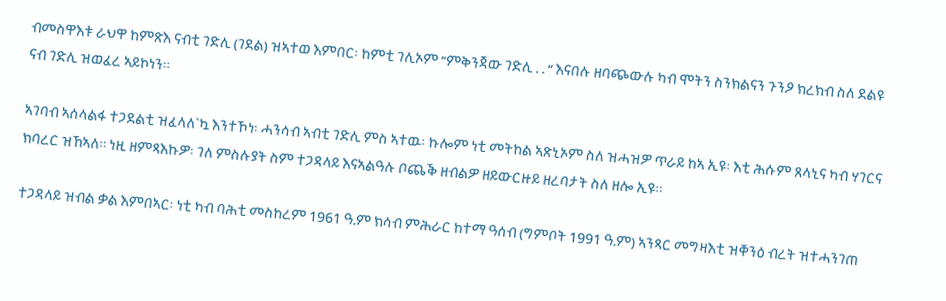ብመስዋእቱ ራህዋ ከምጽእ ናብቲ ገድሊ (ገደል) ዝኣተወ እምበር፡ ከምቲ ገሊኦም “ምቅንጃው ገድሊ . . “ እናበሉ ዘባጭውሉ ካብ ሞትን ስንክልናን ጉንዖ ክረክብ ስለ ደልዩ ናብ ገድሊ ዝወፈረ ኣይኮነን።

ኣገባብ ኣሰላልፋ ተጋደልቲ ዝፈላለ`ኳ እንተኾነ፡ ሓንሳብ ኣብቲ ገድሊ ምስ ኣተዉ፡ ኩሎም ነቲ መትከል ኣጽኒኦም ስለ ዝሓዝዎ ጥራይ ከኣ ኢዩ፡ እቲ ሕሱም ጸላኒና ካብ ሃገርና ክባረር ዝኸኣለ። ነዚ ዘምጻእኩዎ፡ ገለ ምስሉያት ስም ተጋዳላይ እናኣልዓሉ ቦጨቕ ዘብልዎ ዘይውርዙይ ዘረባታት ስለ ዘሎ ኢዩ።

ተጋዳላይ ዝብል ቃል እምበኣር፡ ነቲ ካብ ባሕቲ መስከረም 1961 ዓ.ም ክሳብ ምሕራር ከተማ ዓሰብ (ግምቦት 1991 ዓ.ም) ኣንጻር መግዛእቲ ዝቐንዕ ብረት ዝተሓንገጠ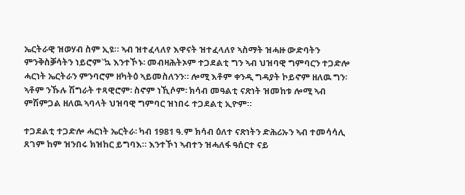ኤርትራዊ ዝወሃብ ስም ኢዩ። ኣብ ዝተፈላለየ እዋናት ዝተፈላለየ ኣስማት ዝሓዙ ውድባትን ምንቅስቓሳትን ነይሮም`ኳ እንተኾኑ፡ መብዛሕትኦም ተጋደልቲ ግን ኣብ ህዝባዊ ግምባርን ተጋድሎ ሓርነት ኤርትራን ምንባሮም ዘካትዕ ኣይመስለንን። ሎሚ እቶም ቀንዲ ግዳያት ኮይኖም ዘለዉ ግን፡ ኣቶም ንኹሉ ሽግራት ተጻዊሮም፡ ስኖም ነኺሶም፡ ክሳብ መዓልቲ ናጽነት ዝመከቱ ሎሚ ኣብ ምሽምጋል ዘለዉ ኣባላት ህዝባዊ ግምባር ዝነበሩ ተጋደልቲ ኢዮም።

ተጋደልቲ ተጋድሎ ሓርነት ኤርትራ፡ ካብ 1981 ዓ.ም ክሳብ ዕለተ ናጽነትን ድሕሪኡን ኣብ ተመሳሳሊ ጸገም ከም ዝንበሩ ክዝከር ይግባእ። እንተኾነ ኣብተን ዝሓለፋ ዓሰርተ ናይ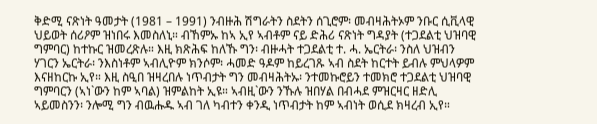ቅድሚ ናጽነት ዓመታት (1981 – 1991) ንብዙሕ ሽግራትን ስደትን ሰጊሮም፡ መብዛሕትኦም ንቡር ሲቪላዊ ህይወት ሰሪዖም ዝነበሩ እመስለኒ። ብኸምኡ ከኣ ኢየ ኣብቶም ናይ ድሕሪ ናጽነት ግዳያት (ተጋደልቲ ህዝባዊ ግምባር) ከተኩር ዝመረጽሉ። እዚ ክጽሕፍ ከለኹ ግን፡ ብዙሓት ተጋደልቲ ተ. ሓ. ኤርትራ፡ ንስለ ህዝብን ሃገርን ኤርትራ፡ ንእስነቶም ኣብሊዮም ክንሶም፡ ሓመድ ዓዶም ከይረገጹ ኣብ ስደት ከርተት ይብሉ ምህላዎም እናዘከርኩ ኢየ። እዚ ስዒበ ዝዛረበሉ ነጥብታት ግን መብዛሕትኡ፡ ንተመኩሮይን ተመክሮ ተጋደልቲ ህዝባዊ ግምባርን (ኣነ`ውን ከም ኣባል) ዝምልከት ኢዩ። ኣብዚ`ውን ንኹሉ ዝበሃል በብሓደ ምዝርዛር ዘድሊ ኣይመስንን፡ ንሎሚ ግን ብዉሑዱ ኣብ ገለ ካብተን ቀንዲ ነጥብታት ከም ኣብነት ወሲደ ክዛረብ ኢየ።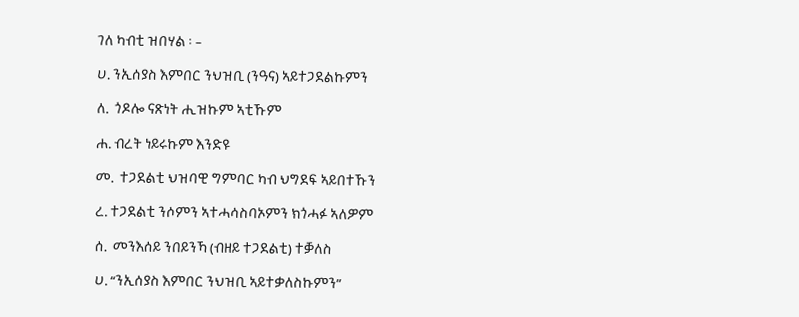ገለ ካብቲ ዝበሃል ፡ –

ሀ. ንኢሰያስ እምበር ንህዝቢ (ንዓና) ኣይተጋደልኩምን

ለ.  ጎዶሎ ናጽነት ሒዝኩም ኣቲኹም

ሐ. ብረት ነይሩኩም እንድዩ

መ.  ተጋደልቲ ህዝባዊ ግምባር ካብ ህግደፍ ኣይበተኹን

ረ. ተጋደልቲ ንሶምን ኣተሓሳስባኦምን ክጎሓፉ ኣለዎም

ሰ.  መንእሰይ ንበይንኻ (ብዘይ ተጋደልቲ) ተቓለስ

ሀ. “ንኢሰያስ እምበር ንህዝቢ ኣይተቃለስኩምን”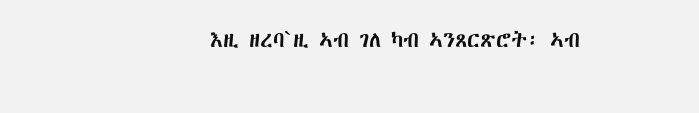እዚ ዘረባ`ዚ ኣብ ገለ ካብ ኣንጸርጽሮት፡ ኣብ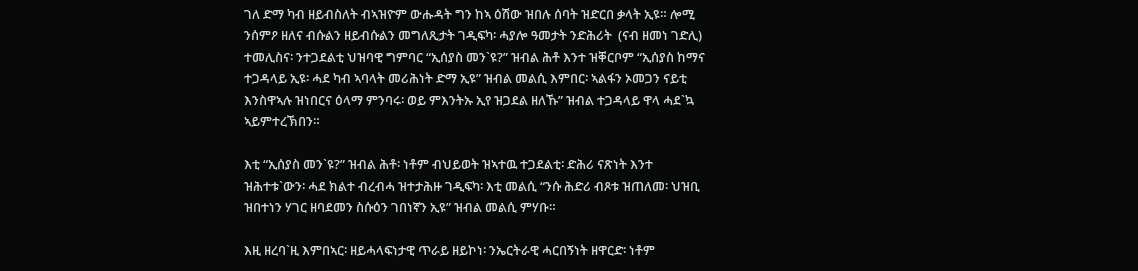ገለ ድማ ካብ ዘይብስለት ብኣዝዮም ውሑዳት ግን ከኣ ዕሽው ዝበሉ ሰባት ዝድርበ ቃላት ኢዩ። ሎሚ ንሰምዖ ዘለና ብሱልን ዘይብሱልን መግለጺታት ገዲፍካ፡ ሓያሎ ዓመታት ንድሕሪት  (ናብ ዘመነ ገድሊ) ተመሊስና፡ ንተጋደልቲ ህዝባዊ ግምባር “ኢሰያስ መን`ዩ?” ዝብል ሕቶ እንተ ዝቐርቦም “ኢሰያስ ከማና ተጋዳላይ ኢዩ፡ ሓደ ካብ ኣባላት መሪሕነት ድማ ኢዩ” ዝብል መልሲ እምበር፡ ኣልፋን ኦመጋን ናይቲ እንስዋኣሉ ዝነበርና ዕላማ ምንባሩ፡ ወይ ምእንትኡ ኢየ ዝጋደል ዘለኹ” ዝብል ተጋዳላይ ዋላ ሓደ`ኳ ኣይምተረኽበን።

እቲ “ኢሰያስ መን`ዩ?” ዝብል ሕቶ፡ ነቶም ብህይወት ዝኣተዉ ተጋደልቲ፡ ድሕሪ ናጽነት እንተ ዝሕተቱ`ውን፡ ሓደ ክልተ ብረብሓ ዝተታሕዙ ገዲፍካ፡ እቲ መልሲ “ንሱ ሕድሪ ብጾቱ ዝጠለመ፡ ህዝቢ ዝበተነን ሃገር ዘባደመን ስሱዕን ገበነኛን ኢዩ” ዝብል መልሲ ምሃቡ።

እዚ ዘረባ`ዚ እምበኣር፡ ዘይሓላፍነታዊ ጥራይ ዘይኮነ፡ ንኤርትራዊ ሓርበኝነት ዘዋርድ፡ ነቶም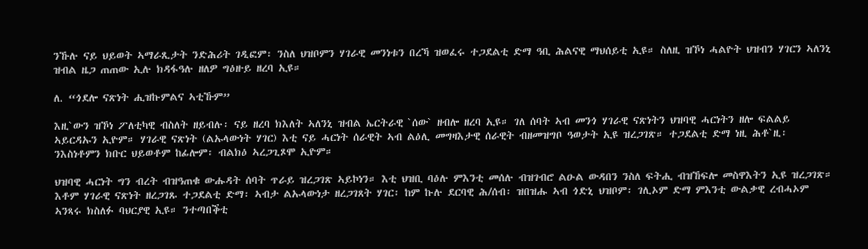ንኹሉ ናይ ህይወት ኣማራጺታት ንድሕሪት ገዲፎም፡ ንስለ ህዝቦምን ሃገራዊ መንነቱን በረኻ ዝወፈሩ ተጋደልቲ ድማ ዓቢ ሕልናዊ ማህሰይቲ ኢዩ። ስለዚ ዝኾነ ሓልዮት ህዝብን ሃገርን ኣለንኒ ዝብል ዜጋ ጠጠው ኢሉ ክዳፋዓሉ ዘለዎ ግዕዙይ ዘረባ ኢዩ።

ለ. “ጎደሎ ናጽነት ሒዝኩምልና ኣቲኹም”

እዚ`ውን ዝኾነ ፖለቲካዊ ብስለት ዘይብሉ፡ ናይ ዘረባ ክእለት ኣለንኒ ዝብል ኤርትራዊ `ሰው` ዘብሎ ዘረባ ኢዩ። ገለ ሰባት ኣብ መንጎ ሃገራዊ ናጽነትን ህዝባዊ ሓርነትን ዘሎ ፍልልይ ኣይርዳኡን ኢዮም። ሃገራዊ ናጽነት (ልኡላውነት ሃገር) እቲ ናይ ሓርነት ሰራዊት ኣብ ልዕሊ መግዛእታዊ ሰራዊት ብዘመዝግቦ ዓወታት ኢዩ ዝረጋገጽ። ተጋደልቲ ድማ ነዚ ሕቶ`ዚ፡ ንእስነቶምን ክቡር ህይወቶም ከፊሎም፡ ብልክዕ ኣረጋጊጾሞ ኢዮም።

ህዝባዊ ሓርነት ግን ብረት ብዝዓጠቁ ውሑዳት ሰባት ጥራይ ዝረጋገጽ ኣይኮነን። እቲ ህዝቢ ባዕሉ ምእንቲ መሰሉ ብዝገብሮ ልዑል ውዳበን ንስለ ፍትሒ ብዝኸፍሎ መስዋእትን ኢዩ ዝረጋገጽ። እቶም ሃገራዊ ናጽነት ዘረጋገጹ ተጋደልቲ ድማ፡ ኣብታ ልኡላውነታ ዘረጋገጸት ሃገር፡ ከም ኩሉ ደርባዊ ሕ/ሰብ፡ ዝበዝሑ ኣብ ጎድኒ ህዝቦም፡ ገሊኦም ድማ ምእንቲ ውልቃዊ ረብሓኦም ኣንጻሩ ክስለፉ ባህርያዊ ኢዩ። ንተጣበቕቲ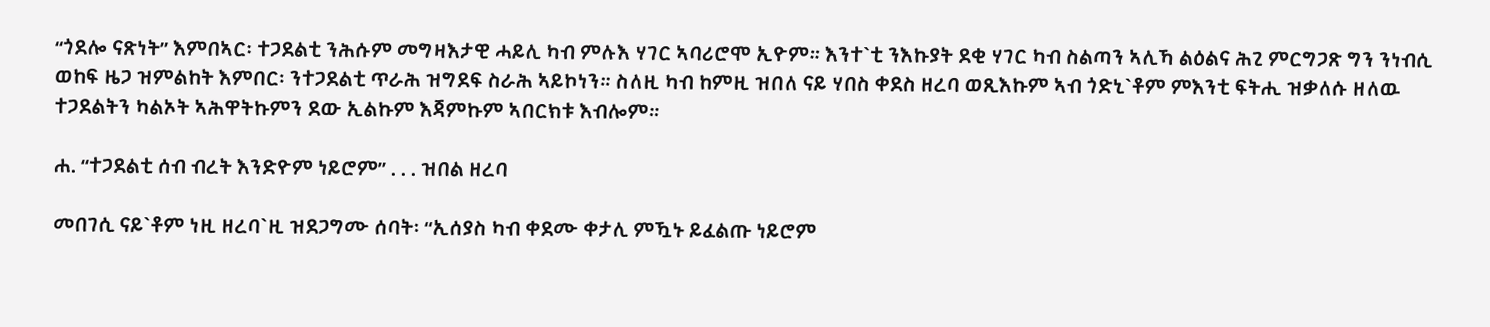“ጎደሎ ናጽነት” እምበኣር፡ ተጋደልቲ ንሕሱም መግዛእታዊ ሓይሊ ካብ ምሉእ ሃገር ኣባሪሮሞ ኢዮም። እንተ`ቲ ንእኩያት ደቂ ሃገር ካብ ስልጣን ኣሊኻ ልዕልና ሕጊ ምርግጋጽ ግን ንነብሲ ወከፍ ዜጋ ዝምልከት እምበር፡ ንተጋደልቲ ጥራሕ ዝግደፍ ስራሕ ኣይኮነን። ስለዚ ካብ ከምዚ ዝበለ ናይ ሃበስ ቀደስ ዘረባ ወጺእኩም ኣብ ጎድኒ`ቶም ምእንቲ ፍትሒ ዝቃለሱ ዘለዉ ተጋደልትን ካልኦት ኣሕዋትኩምን ደው ኢልኩም እጃምኩም ኣበርክቱ እብሎም።

ሐ. “ተጋደልቲ ሰብ ብረት እንድዮም ነይሮም” . . . ዝበል ዘረባ

መበገሲ ናይ`ቶም ነዚ ዘረባ`ዚ ዝደጋግሙ ሰባት፡ “ኢሰያስ ካብ ቀደሙ ቀታሊ ምዃኑ ይፈልጡ ነይሮም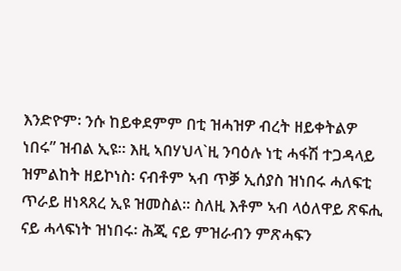እንድዮም፡ ንሱ ከይቀደምም በቲ ዝሓዝዎ ብረት ዘይቀትልዎ ነበሩ” ዝብል ኢዩ። እዚ ኣበሃህላ`ዚ ንባዕሉ ነቲ ሓፋሽ ተጋዳላይ ዝምልከት ዘይኮነስ፡ ናብቶም ኣብ ጥቓ ኢሰያስ ዝነበሩ ሓለፍቲ ጥራይ ዘነጻጸረ ኢዩ ዝመስል። ስለዚ እቶም ኣብ ላዕለዋይ ጽፍሒ ናይ ሓላፍነት ዝነበሩ፡ ሕጂ ናይ ምዝራብን ምጽሓፍን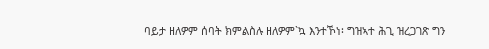ባይታ ዘለዎም ሰባት ክምልስሉ ዘለዎም`ኳ እንተኾነ፡ ግዝኣተ ሕጊ ዝረጋገጽ ግን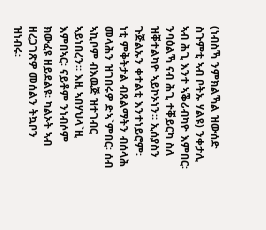(ነብስኻ ንምክልኻል ዝውሰድ ስጉምቲ ኣብ ቦትኡ ሃልዩ) ንቀታሊ ኣብ ሕጊ እንተ ኣቕሪብካዮ እምበር፡ ንባዕልኻ ናብ ሕጊ ተቐይርካ ስለ ዝቐተልካዮ ኣይኮኦነን። ኢሰያስን ጉጅልኡን ቀተልቲ እንተነይሮም፡ ነቲ ምቅትታል ብጸልማትን ብሰላሕ መላሕን ዝገበሩዎ ድኣ`ምበር፡ ሰብ ኣኪቦም ብእዉጅ ዝተገብር ኣይነበረን። እዚ ኣበሃህላ`ዚ እምበኣር፡ ናይቶም ንነብሶም ክውፈዩ ዘይደልዩ፡ ካልኦት ኣብ ዘረጋገጽዎ መሰልን ትኳቦን ዝነብሩ፡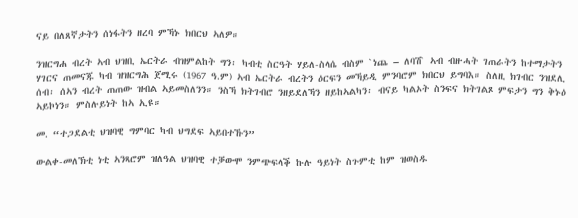ናይ በለጸኛታትን ሰነፋትን ዘረባ ምኻኑ ክበርህ ኣለዎ።

ንዝርግሐ ብረት ኣብ ህዝቢ ኤርትራ ብዝምልከት ግን፡ ካብቲ ስርዓት ሃይለ-ስላሴ ብስም `ነጨ – ለባሽ` ኣብ ብዙሓት ገጠራትን ከተማታትን ሃገርና ጠመናጁ ካብ ዝዝርግሕ ጀሚሩ (1967 ዓ.ም) ኣብ ኤርትራ ብረትን ዕርፍን መኻይዲ ምንባሮም ክበርህ ይግባእ። ስለዚ ክገብር ንዝደሊ ሰብ፡ ሰኣን ብረት ጠጠው ዝብል ኣይመስለንን። ንስኻ ክትገብሮ ንዘይደለኻን ዘይከኣልካን፡ ብናይ ካልኦት ስንፍና ክትገልጾ ምፍታን ግን ቅኑዕ ኣይኮነን። ምስሉይነት ከኣ ኢዩ።

መ. “ተጋደልቲ ህዝባዊ ግምባር ካብ ህግደፍ ኣይበተኹን”

ውልቀ-መለኽቲ ነቲ ኣንጻሮም ዝለዓል ህዝባዊ ተቓውሞ ንምጭፍላቕ ኩሉ ዓይነት ስጉምቲ ከም ዝወስዱ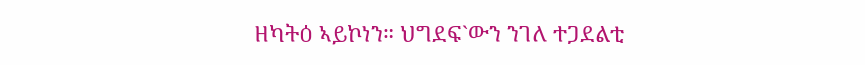ዘካትዕ ኣይኮነን። ህግደፍ`ውን ንገለ ተጋደልቲ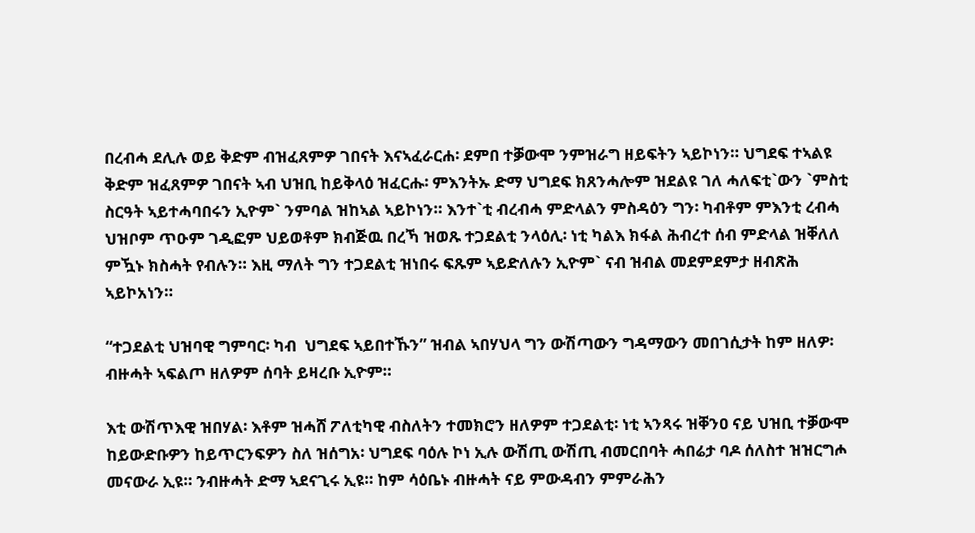በረብሓ ደሊሉ ወይ ቅድም ብዝፈጸምዎ ገበናት እናኣፈራርሐ፡ ደምበ ተቓውሞ ንምዝራግ ዘይፍትን ኣይኮነን። ህግደፍ ተኣልዩ ቅድም ዝፈጸምዎ ገበናት ኣብ ህዝቢ ከይቅላዕ ዝፈርሑ፡ ምእንትኡ ድማ ህግደፍ ክጸንሓሎም ዝደልዩ ገለ ሓለፍቲ`ውን `ምስቲ ስርዓት ኣይተሓባበሩን ኢዮም` ንምባል ዝከኣል ኣይኮነን። እንተ`ቲ ብረብሓ ምድላልን ምስዳዕን ግን፡ ካብቶም ምእንቲ ረብሓ ህዝቦም ጥዑም ገዲፎም ህይወቶም ክብጅዉ በረኻ ዝወጹ ተጋደልቲ ንላዕሊ፡ ነቲ ካልእ ክፋል ሕብረተ ሰብ ምድላል ዝቐለለ ምዃኑ ክስሓት የብሉን። እዚ ማለት ግን ተጋደልቲ ዝነበሩ ፍጹም ኣይድለሉን ኢዮም` ናብ ዝብል መደምደምታ ዘብጽሕ ኣይኮአነን።

“ተጋደልቲ ህዝባዊ ግምባር፡ ካብ  ህግደፍ ኣይበተኹን” ዝብል ኣበሃህላ ግን ውሽጣውን ግዳማውን መበገሲታት ከም ዘለዎ፡ ብዙሓት ኣፍልጦ ዘለዎም ሰባት ይዛረቡ ኢዮም።

እቲ ውሽጥእዊ ዝበሃል፡ እቶም ዝሓሸ ፖለቲካዊ ብስለትን ተመክሮን ዘለዎም ተጋደልቲ፡ ነቲ ኣንጻሩ ዝቐንዐ ናይ ህዝቢ ተቓውሞ ከይውድቡዎን ከይጥርንፍዎን ስለ ዝሰግአ፡ ህግደፍ ባዕሉ ኮነ ኢሉ ውሽጢ ውሽጢ ብመርበባት ሓበሬታ ባዶ ሰለስተ ዝዝርግሖ መናውራ ኢዩ። ንብዙሓት ድማ ኣደናጊሩ ኢዩ። ከም ሳዕቤኑ ብዙሓት ናይ ምውዳብን ምምራሕን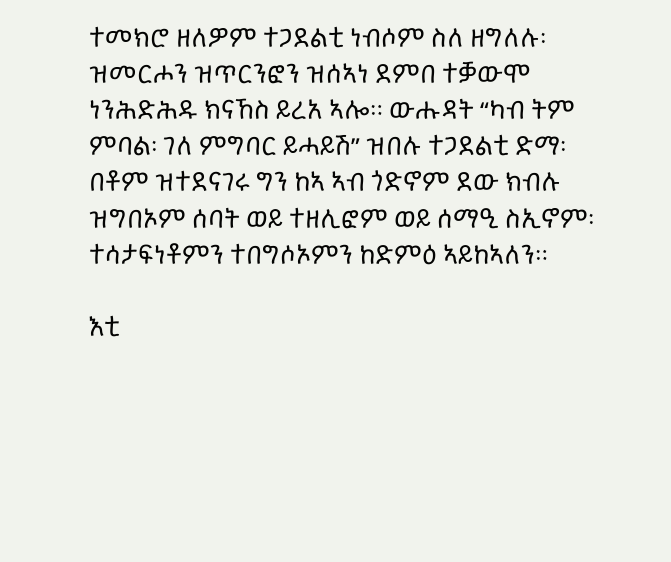ተመክሮ ዘለዎም ተጋደልቲ ነብሶም ስለ ዘግለሉ፡ ዝመርሖን ዝጥርንፎን ዝሰኣነ ደምበ ተቓውሞ ነንሕድሕዱ ክናኸስ ይረአ ኣሎ። ውሑዳት “ካብ ትም ምባል፡ ገለ ምግባር ይሓይሽ” ዝበሉ ተጋደልቲ ድማ፡ በቶም ዝተደናገሩ ግን ከኣ ኣብ ጎድኖም ደው ክብሉ ዝግበኦም ሰባት ወይ ተዘሊፎም ወይ ሰማዒ ስኢኖም፡ ተሳታፍነቶምን ተበግሶኦምን ከድምዕ ኣይከኣለን።

እቲ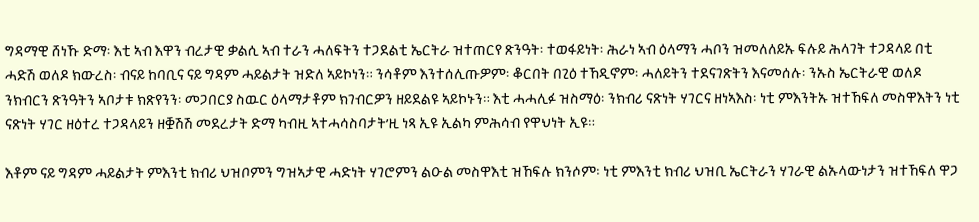ግዳማዊ ሸነኹ ድማ፡ እቲ ኣብ እዋን ብረታዊ ቃልሲ ኣብ ተራን ሓለፍትን ተጋደልቲ ኤርትራ ዝተጠርየ ጽንዓት፡ ተወፋይነት፡ ሕራነ ኣብ ዕላማን ሓቦን ዝመለለይኡ ፍሉይ ሕላገት ተጋዳላይ በቲ ሓድሽ ወለዶ ክውረስ፡ ብናይ ከባቢና ናይ ግዳም ሓይልታት ዝድለ ኣይኮነን። ንሳቶም እንተሰሊጡዎም፡ ቆርበት በጊዕ ተኸዲኖም፡ ሓለይትን ተደናገጽትን እናመሰሉ፡ ንኡስ ኤርትራዊ ወለዶ ንክብርን ጽንዓትን ኣቦታቱ ክጽየንን፡ መጋበርያ ስዉር ዕላማታቶም ክገብርዎን ዘይደልዩ ኣይኮኑን። እቲ ሓሓሊፉ ዝስማዕ፡ ንክብሪ ናጽነት ሃገርና ዘነኣእስ፡ ነቲ ምእንትኡ ዝተኸፍለ መስዋእትን ነቲ ናጽነት ሃገር ዘዕተረ ተጋዳላይን ዘቛሽሽ መደረታት ድማ ካብዚ ኣተሓሳስባታት’ዚ ነጻ ኢዩ ኢልካ ምሕሳብ የዋህነት ኢዩ።

እቶም ናይ ግዳም ሓይልታት ምእንቲ ክብሪ ህዝቦምን ግዝኣታዊ ሓድነት ሃገሮምን ልዑል መስዋእቲ ዝኸፍሉ ክንሶም፡ ነቲ ምእንቲ ክብሪ ህዝቢ ኤርትራን ሃገራዊ ልኡላውነታን ዝተኸፍለ ዋጋ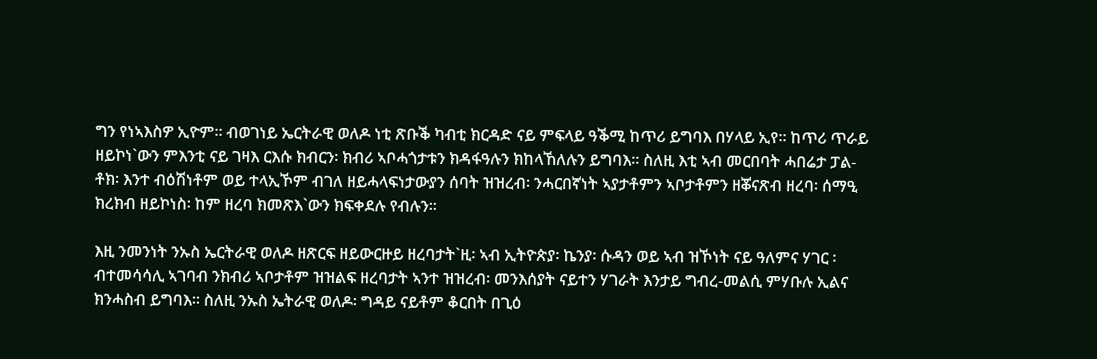ግን የነኣእስዎ ኢዮም። ብወገነይ ኤርትራዊ ወለዶ ነቲ ጽቡቕ ካብቲ ክርዳድ ናይ ምፍላይ ዓቕሚ ከጥሪ ይግባእ በሃላይ ኢየ። ከጥሪ ጥራይ ዘይኮነ`ውን ምእንቲ ናይ ገዛእ ርእሱ ክብርን፡ ክብሪ ኣቦሓጎታቱን ክዳፋዓሉን ክከላኸለሉን ይግባእ። ስለዚ እቲ ኣብ መርበባት ሓበሬታ ፓል-ቶክ፡ እንተ ብዕሽነቶም ወይ ተላኢኾም ብገለ ዘይሓላፍነታውያን ሰባት ዝዝረብ፡ ንሓርበኛነት ኣያታቶምን ኣቦታቶምን ዘቖናጽብ ዘረባ፡ ሰማዒ ክረክብ ዘይኮነስ፡ ከም ዘረባ ክመጽእ`ውን ክፍቀደሉ የብሉን።

እዚ ንመንነት ንኡስ ኤርትራዊ ወለዶ ዘጽርፍ ዘይውርዙይ ዘረባታት`ዚ፡ ኣብ ኢትዮጵያ፡ ኬንያ፡ ሱዳን ወይ ኣብ ዝኾነት ናይ ዓለምና ሃገር ፡ብተመሳሳሊ ኣገባብ ንክብሪ ኣቦታቶም ዝዝልፍ ዘረባታት ኣንተ ዝዝረብ፡ መንእሰያት ናይተን ሃገራት እንታይ ግብረ-መልሲ ምሃቡሉ ኢልና ክንሓስብ ይግባእ። ስለዚ ንኡስ ኤትራዊ ወለዶ፡ ግዳይ ናይቶም ቆርበት በጊዕ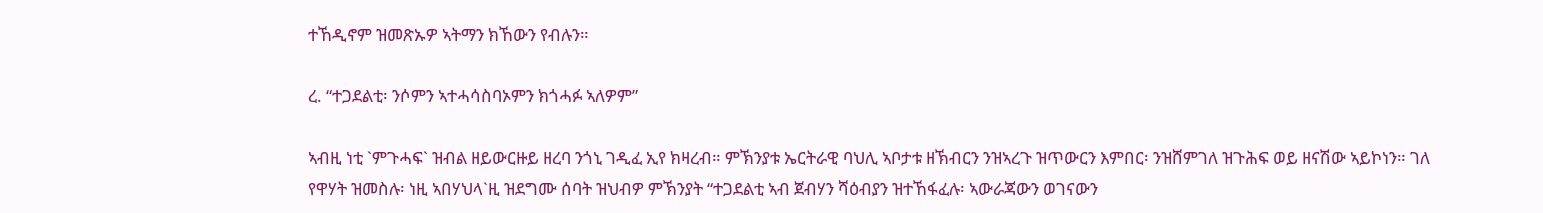ተኸዲኖም ዝመጽኡዎ ኣትማን ክኸውን የብሉን።

ረ. “ተጋደልቲ፡ ንሶምን ኣተሓሳስባኦምን ክጎሓፉ ኣለዎም”

ኣብዚ ነቲ `ምጉሓፍ` ዝብል ዘይውርዙይ ዘረባ ንጎኒ ገዲፈ ኢየ ክዛረብ። ምኽንያቱ ኤርትራዊ ባህሊ ኣቦታቱ ዘኽብርን ንዝኣረጉ ዝጥውርን እምበር፡ ንዝሸምገለ ዝጉሕፍ ወይ ዘናሽው ኣይኮነን። ገለ የዋሃት ዝመስሉ፡ ነዚ ኣበሃህላ`ዚ ዝደግሙ ሰባት ዝህብዎ ምኽንያት “ተጋደልቲ ኣብ ጀብሃን ሻዕብያን ዝተኸፋፈሉ፡ ኣውራጃውን ወገናውን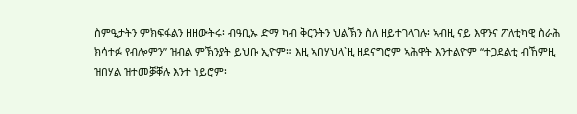ስምዒታትን ምክፍፋልን ዘዘውትሩ፡ ብዓቢኡ ድማ ካብ ቅርንትን ህልኽን ስለ ዘይተገላገሉ፡ ኣብዚ ናይ እዋንና ፖለቲካዊ ስራሕ ክሳተፉ የብሎምን” ዝብል ምኽንያት ይህቡ ኢዮም። እዚ ኣበሃህላ`ዚ ዘደናግሮም ኣሕዋት እንተልዮም “ተጋደልቲ ብኸምዚ ዝበሃል ዝተመቓቐሉ እንተ ነይሮም፡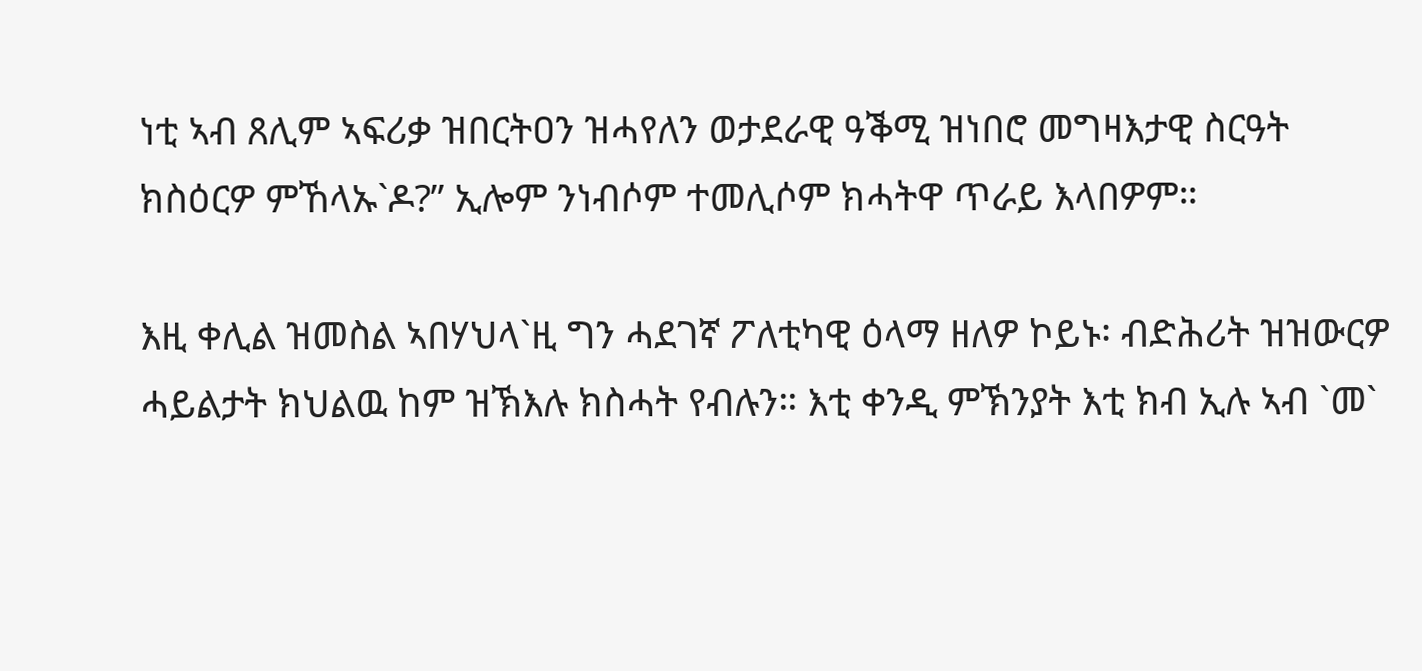ነቲ ኣብ ጸሊም ኣፍሪቃ ዝበርትዐን ዝሓየለን ወታደራዊ ዓቕሚ ዝነበሮ መግዛእታዊ ስርዓት ክስዕርዎ ምኸላኡ`ዶ?” ኢሎም ንነብሶም ተመሊሶም ክሓትዋ ጥራይ እላበዎም።

እዚ ቀሊል ዝመስል ኣበሃህላ`ዚ ግን ሓደገኛ ፖለቲካዊ ዕላማ ዘለዎ ኮይኑ፡ ብድሕሪት ዝዝውርዎ ሓይልታት ክህልዉ ከም ዝኽእሉ ክስሓት የብሉን። እቲ ቀንዲ ምኽንያት እቲ ክብ ኢሉ ኣብ `መ`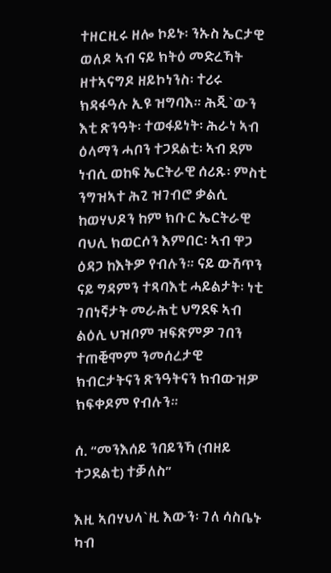ተዘርዚሩ ዘሎ ኮይኑ፡ ንኡስ ኤርታዊ ወለዶ ኣብ ናይ ክትዕ መድረኻት ዘተኣናግዶ ዘይኮነንስ፡ ተሪሩ ክዳፋዓሉ ኢዩ ዝግባእ። ሕጂ`ውን እቲ ጽንዓት፡ ተወፋይነት፡ ሕራነ ኣብ ዕላማን ሓቦን ተጋደልቲ፡ ኣብ ደም ነብሲ ወከፍ ኤርትራዊ ሰሪጹ፡ ምስቲ ንግዝኣተ ሕጊ ዝገብሮ ቃልሲ ከወሃህዶን ከም ክቡር ኤርትራዊ ባህሊ ክወርሶን እምበር፡ ኣብ ዋጋ ዕዳጋ ከእትዎ የብሉን። ናይ ውሽጥን ናይ ግዳምን ተጻባእቲ ሓይልታት፡ ነቲ ገበነኛታት መራሕቲ ህግደፍ ኣብ ልዕሊ ህዝቦም ዝፍጽምዎ ገበን ተጠቒሞም ንመሰረታዊ ክብርታትናን ጽንዓትናን ክብውዝዎ ክፍቀዶም የብሉን።

ሰ. “መንእሰይ ንበይንኻ (ብዘይ ተጋደልቲ) ተቓለስ”

እዚ ኣበሃህላ`ዚ እውን፡ ገለ ሳስቤኑ ካብ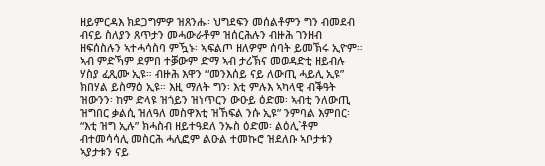ዘይምርዳእ ክደጋግምዎ ዝጸንሑ፡ ህግደፍን መሰልቶምን ግን ብመደብ ብናይ ስለያን ጸጥታን መሓውራቶም ዝሰርሕሉን ብዙሕ ገንዘብ ዘፍሰስሉን ኣተሓሳስባ ምዃኑ፡ ኣፍልጦ ዘለዎም ሰባት ይመኽሩ ኢዮም። ኣብ ምድኻም ደምበ ተቓውም ድማ ኣብ ታሪኽና መወዳድቲ ዘይብሉ ሃስያ ፈጺሙ ኢዩ። ብዙሕ እዋን “መንእሰይ ናይ ለውጢ ሓይሊ ኢዩ” ክበሃል ይስማዕ ኢዩ። እዚ ማለት ግን፡ እቲ ምሉእ ኣካላዊ ብቕዓት ዝውንን፡ ከም ድላዩ ዝጎይን ዝነጥርን ውዑይ ዕድመ፡ ኣብቲ ንለውጢ ዝግበር ቃልሲ ዝለዓለ መስዋእቲ ዝኸፍል ንሱ ኢዩ” ንምባል እምበር፡ “እቲ ዝግ ኢሉ” ክሓስብ ዘይተዓደለ ንኡስ ዕድመ፡ ልዕሊ`ቶም ብተመሳሳሊ መስርሕ ሓሊፎም ልዑል ተመኩሮ ዝደለቡ ኣቦታቱን ኣያታቱን ናይ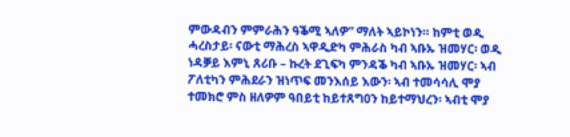ምውዳብን ምምራሕን ዓቕሚ ኣለዎ” ማለት ኣይኮነን። ከምቲ ወዲ ሓረስታይ፡ ናውቲ ማሕረስ ኣዋዲድካ ምሕራስ ካብ ኣቡኡ ዝመሃር፡ ወዲ ነዳቓይ እምኒ ጸሪቡ – ኩረት ደጊፍካ ምንዳቕ ካብ ኣቡኡ ዝመሃር፡ ኣብ ፖለቲካን ምሕደራን ዝነጥፍ መንእሰይ እውን፡ ኣብ ተመሳሳሊ ሞያ ተመክሮ ምስ ዘለዎም ዓበይቲ ከይተጸግዐን ከይተማህረን፡ ኣብቲ ሞያ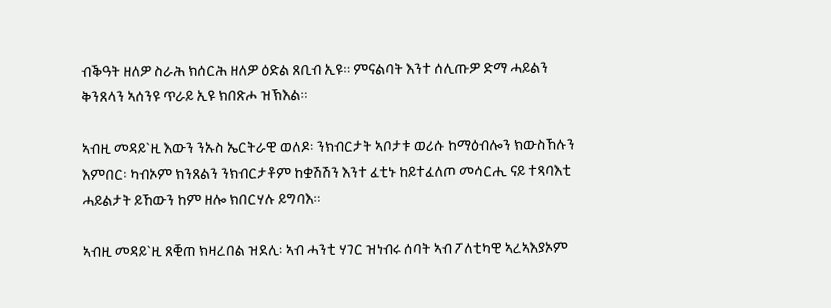ብቕዓት ዘለዎ ስራሕ ክሰርሕ ዘለዎ ዕድል ጸቢብ ኢዩ። ምናልባት እንተ ሰሊጡዎ ድማ ሓይልን ቅንጸላን ኣሰንዩ ጥራይ ኢዩ ክበጽሖ ዝኽእል።

ኣብዚ መዳይ`ዚ እውን ንኡስ ኤርትራዊ ወለዶ፡ ንክብርታት ኣቦታቱ ወሪሱ ከማዕብሎን ክውስኸሉን እምበር፡ ካብኦም ክንጸልን ንክብርታቶም ከቋሽሽን እንተ ፈቲኑ ከይተፈለጦ መሳርሒ ናይ ተጻባእቲ ሓይልታት ይኸውን ከም ዘሎ ክበርሃሉ ይግባእ።

ኣብዚ መዳይ`ዚ ጸቒጠ ክዛረበል ዝደሊ፡ ኣብ ሓንቲ ሃገር ዝነብሩ ሰባት ኣብ ፖለቲካዊ ኣረኣእያኦም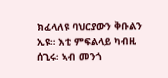ክፈላለዩ ባህርያውን ቅቡልን ኢዩ። እቲ ምፍልላይ ካብዚ ሰጊሩ፡ ኣብ መንጎ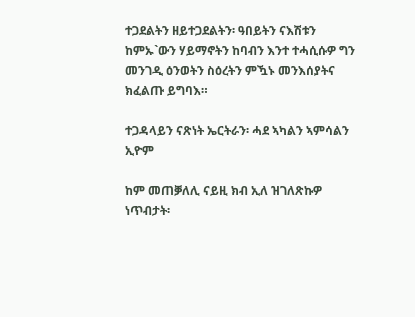ተጋደልትን ዘይተጋደልትን፡ ዓበይትን ናእሽቱን ከምኡ`ውን ሃይማኖትን ከባብን እንተ ተሓሲሱዎ ግን መንገዲ ዕንወትን ስዕረትን ምዃኑ መንእሰያትና ክፈልጡ ይግባእ።

ተጋዳላይን ናጽነት ኤርትራን፡ ሓደ ኣካልን ኣምሳልን ኢዮም

ከም መጠቓለሊ ናይዚ ክብ ኢለ ዝገለጽኩዎ ነጥብታት፡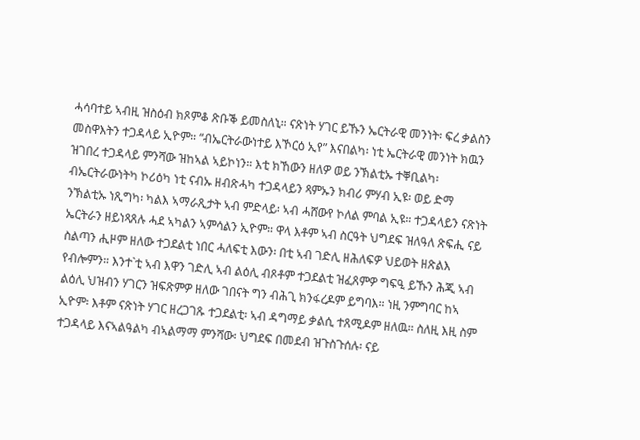ሓሳባተይ ኣብዚ ዝስዕብ ክጾምቆ ጽቡቕ ይመስለኒ። ናጽነት ሃገር ይኹን ኤርትራዊ መንነት፡ ፍረ ቃልስን መስዋእትን ተጋዳላይ ኢዮም። “ብኤርትራውነተይ እኾርዕ ኢየ” እናበልካ፡ ነቲ ኤርትራዊ መንነት ክዉን ዝገበረ ተጋዳላይ ምንሻው ዝከኣል ኣይኮነን። እቲ ክኸውን ዘለዎ ወይ ንኽልቲኡ ተቐቢልካ፡ ብኤርትራውነትካ ኮሪዕካ ነቲ ናብኡ ዘብጽሓካ ተጋዳላይን ጻምኡን ክብሪ ምሃብ ኢዩ፡ ወይ ድማ ንኽልቲኡ ነጺግካ፡ ካልእ ኣማራጺታት ኣብ ምድላይ፡ ኣብ ሓሸውየ ኮለል ምባል ኢዩ። ተጋዳላይን ናጽነት ኤርትራን ዘይነጻጸሉ ሓደ ኣካልን ኣምሳልን ኢዮም። ዋላ እቶም ኣብ ስርዓት ህግደፍ ዝለዓለ ጽፍሒ ናይ ስልጣን ሒዞም ዘለው ተጋደልቲ ነበር ሓለፍቲ እውን፡ በቲ ኣብ ገድሊ ዘሕለፍዎ ህይወት ዘጽልእ የብሎምን። እንተ`ቲ ኣብ እዋን ገድሊ ኣብ ልዕሊ ብጾቶም ተጋደልቲ ዝፈጸምዎ ግፍዒ ይኹን ሕጂ ኣብ ልዕሊ ህዝብን ሃገርን ዝፍጽምዎ ዘለው ገበናት ግን ብሕጊ ክንፋረዶም ይግባእ። ነዚ ንምግባር ከኣ ኢዮም፡ እቶም ናጽነት ሃገር ዘረጋገጹ ተጋደልቲ፡ ኣብ ዳግማይ ቃልሲ ተጸሚዶም ዘለዉ። ስለዚ እዚ ስም ተጋዳላይ እናኣልዓልካ ብኣልማማ ምንሻው፡ ህግደፍ በመደብ ዝጉስጉሰሉ፡ ናይ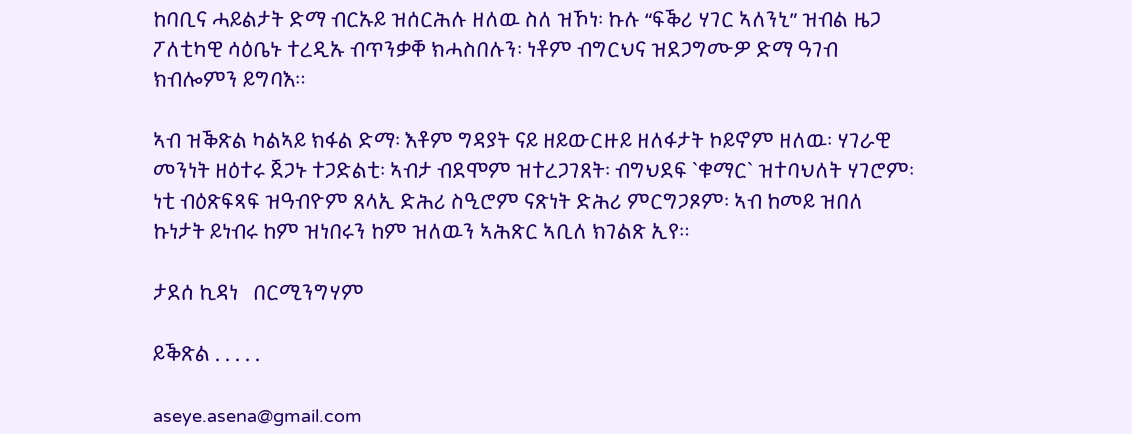ከባቢና ሓይልታት ድማ ብርኡይ ዝሰርሕሉ ዘለዉ ስለ ዝኾነ፡ ኩሉ “ፍቕሪ ሃገር ኣለንኒ” ዝብል ዜጋ ፖለቲካዊ ሳዕቤኑ ተረዲኡ ብጥንቃቐ ክሓስበሉን፡ ነቶም ብግርህና ዝደጋግሙዎ ድማ ዓገብ ክብሎምን ይግባእ።

ኣብ ዝቕጽል ካልኣይ ክፋል ድማ፡ እቶም ግዳያት ናይ ዘይውርዙይ ዘለፋታት ኮይኖም ዘለዉ፡ ሃገራዊ መንነት ዘዕተሩ ጀጋኑ ተጋድልቲ፡ ኣብታ ብደሞም ዝተረጋገጸት፡ ብግህደፍ `ቁማር` ዝተባህለት ሃገሮም፡ ነቲ ብዕጽፍጻፍ ዝዓብዮም ጸላኢ ድሕሪ ስዒሮም ናጽነት ድሕሪ ምርግጋጾም፡ ኣብ ከመይ ዝበለ ኩነታት ይነብሩ ከም ዝነበሩን ከም ዝለዉን ኣሕጽር ኣቢለ ክገልጽ ኢየ።

ታደሰ ኪዳነ   በርሚንግሃም

ይቕጽል . . . . .

aseye.asena@gmail.com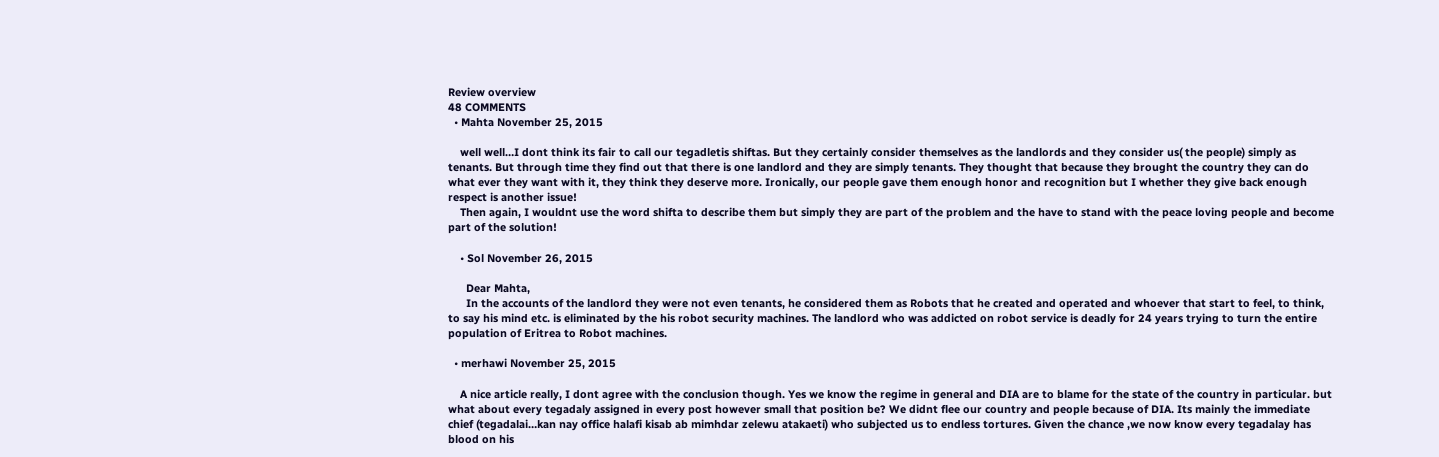Review overview
48 COMMENTS
  • Mahta November 25, 2015

    well well…I dont think its fair to call our tegadletis shiftas. But they certainly consider themselves as the landlords and they consider us( the people) simply as tenants. But through time they find out that there is one landlord and they are simply tenants. They thought that because they brought the country they can do what ever they want with it, they think they deserve more. Ironically, our people gave them enough honor and recognition but I whether they give back enough respect is another issue!
    Then again, I wouldnt use the word shifta to describe them but simply they are part of the problem and the have to stand with the peace loving people and become part of the solution!

    • Sol November 26, 2015

      Dear Mahta,
      In the accounts of the landlord they were not even tenants, he considered them as Robots that he created and operated and whoever that start to feel, to think, to say his mind etc. is eliminated by the his robot security machines. The landlord who was addicted on robot service is deadly for 24 years trying to turn the entire population of Eritrea to Robot machines.

  • merhawi November 25, 2015

    A nice article really, I dont agree with the conclusion though. Yes we know the regime in general and DIA are to blame for the state of the country in particular. but what about every tegadaly assigned in every post however small that position be? We didnt flee our country and people because of DIA. Its mainly the immediate chief (tegadalai…kan nay office halafi kisab ab mimhdar zelewu atakaeti) who subjected us to endless tortures. Given the chance ,we now know every tegadalay has blood on his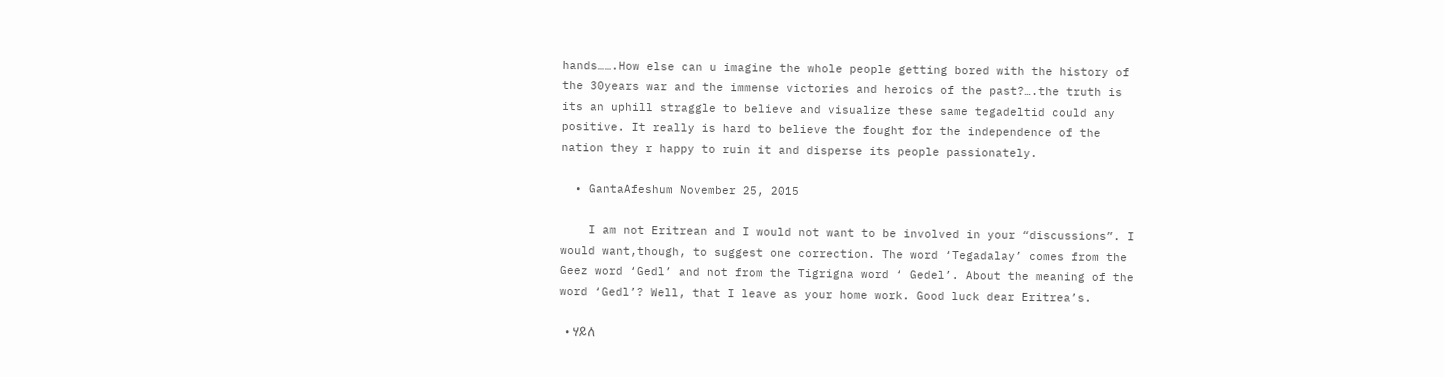hands…….How else can u imagine the whole people getting bored with the history of the 30years war and the immense victories and heroics of the past?….the truth is its an uphill straggle to believe and visualize these same tegadeltid could any positive. It really is hard to believe the fought for the independence of the nation they r happy to ruin it and disperse its people passionately.

  • GantaAfeshum November 25, 2015

    I am not Eritrean and I would not want to be involved in your “discussions”. I would want,though, to suggest one correction. The word ‘Tegadalay’ comes from the Geez word ‘Gedl’ and not from the Tigrigna word ‘ Gedel’. About the meaning of the word ‘Gedl’? Well, that I leave as your home work. Good luck dear Eritrea’s.

  • ሃይለ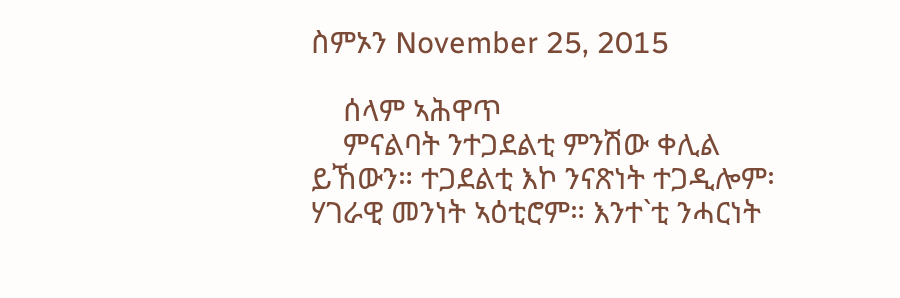ስምኦን November 25, 2015

    ሰላም ኣሕዋጥ
    ምናልባት ንተጋደልቲ ምንሽው ቀሊል ይኸውን። ተጋደልቲ እኮ ንናጽነት ተጋዲሎም፡ ሃገራዊ መንነት ኣዕቲሮም። እንተ`ቲ ንሓርነት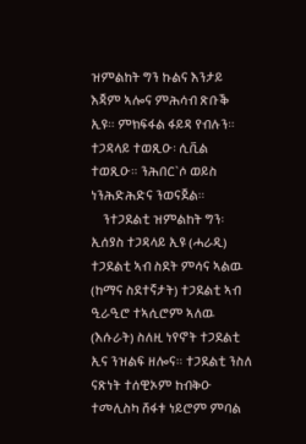ዝምልከት ግን ኩልና እንታይ እጃም ኣሎና ምሕሳብ ጽቡቕ ኢዩ። ምክፍፋል ፋይዳ የብሉን። ተጋዳላይ ተወጺዑ፡ ሲቪል ተወጺዑ። ንሕበር`ሶ ወይስ ነንሕድሕድና ንወናጀል።
    ንተጋደልቲ ዝምልከት ግን፡ ኢሰያስ ተጋዳላይ ኢዩ (ሓራዲ) ተጋደልቲ ኣብ ስደት ምሳና ኣልዉ (ከማና ስደተኛታት) ተጋደልቲ ኣብ ዒራዒሮ ተኣሲሮም ኣለዉ (እሱራት) ስለዚ ነየኖት ተጋደልቲ ኢና ንዝልፍ ዘሎና። ተጋደልቲ ንስለ ናጽነት ተሰዊኦም ከብቅዑ ተመሊስካ ሸፋቱ ነይሮም ምባል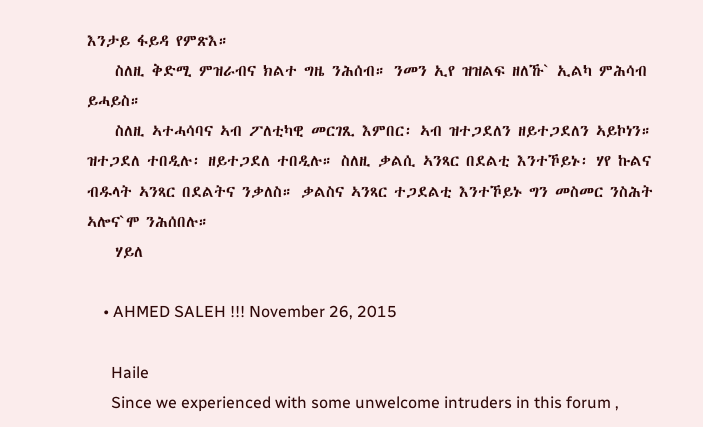እንታይ ፋይዳ የምጽእ።
    ስለዚ ቅድሚ ምዝራብና ክልተ ግዜ ንሕሰብ። ንመን ኢየ ዝዝልፍ ዘለኹ` ኢልካ ምሕሳብ ይሓይስ።
    ስለዚ ኣተሓሳባና ኣብ ፖለቲካዊ መርገጺ እምበር፡ ኣብ ዝተጋደለን ዘይተጋደለን ኣይኮነን። ዝተጋደለ ተበዲሉ፡ ዘይተጋደለ ተበዲሉ። ስለዚ ቃልሲ ኣንጻር በደልቲ እንተኾይኑ፡ ሃየ ኩልና ብዱላት ኣንጻር በደልትና ንቃለስ። ቃልስና ኣንጻር ተጋደልቲ እንተኾይኑ ግን መስመር ንስሕት ኣሎና`ሞ ንሕሰበሉ።
    ሃይለ

    • AHMED SALEH !!! November 26, 2015

      Haile
      Since we experienced with some unwelcome intruders in this forum ,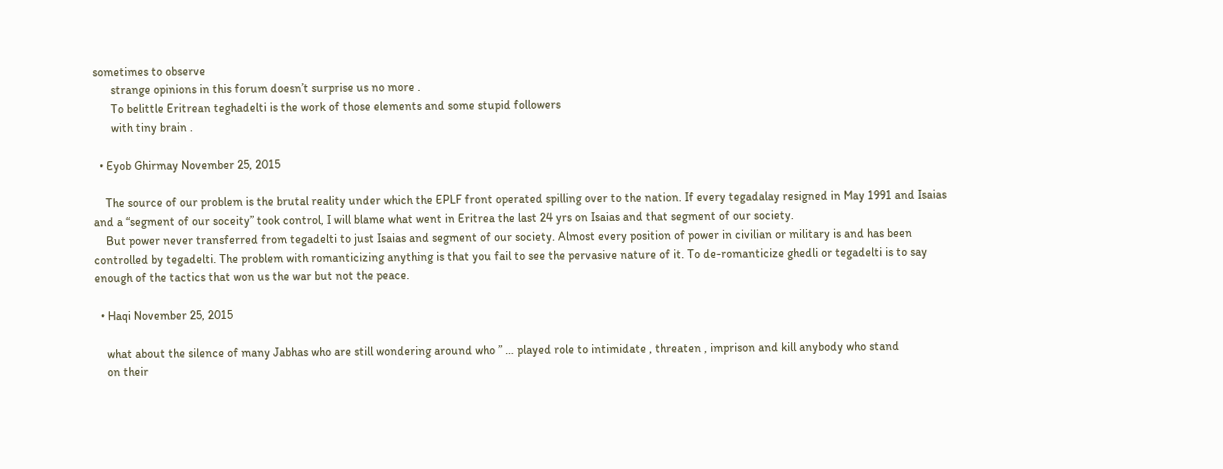sometimes to observe
      strange opinions in this forum doesn’t surprise us no more .
      To belittle Eritrean teghadelti is the work of those elements and some stupid followers
      with tiny brain .

  • Eyob Ghirmay November 25, 2015

    The source of our problem is the brutal reality under which the EPLF front operated spilling over to the nation. If every tegadalay resigned in May 1991 and Isaias and a “segment of our soceity” took control, I will blame what went in Eritrea the last 24 yrs on Isaias and that segment of our society.
    But power never transferred from tegadelti to just Isaias and segment of our society. Almost every position of power in civilian or military is and has been controlled by tegadelti. The problem with romanticizing anything is that you fail to see the pervasive nature of it. To de-romanticize ghedli or tegadelti is to say enough of the tactics that won us the war but not the peace.

  • Haqi November 25, 2015

    what about the silence of many Jabhas who are still wondering around who ” … played role to intimidate , threaten , imprison and kill anybody who stand
    on their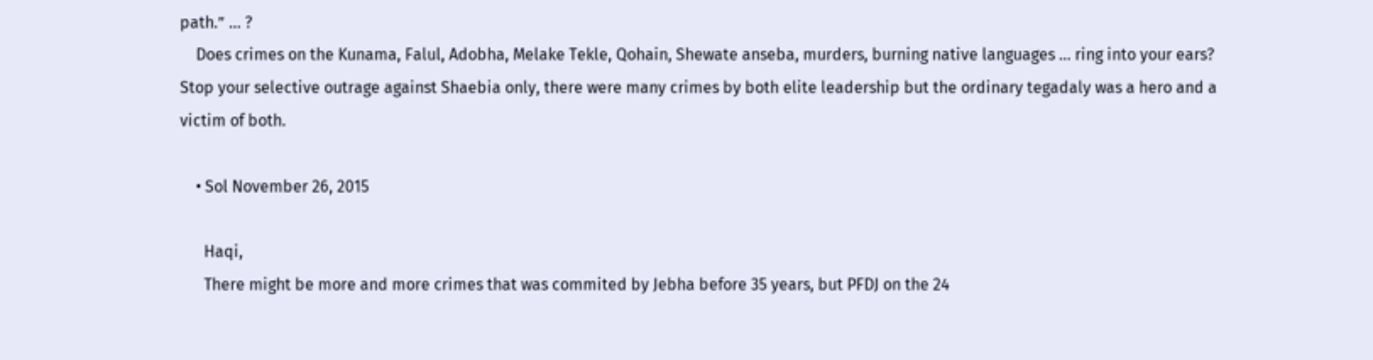path.” … ?
    Does crimes on the Kunama, Falul, Adobha, Melake Tekle, Qohain, Shewate anseba, murders, burning native languages … ring into your ears? Stop your selective outrage against Shaebia only, there were many crimes by both elite leadership but the ordinary tegadaly was a hero and a victim of both.

    • Sol November 26, 2015

      Haqi,
      There might be more and more crimes that was commited by Jebha before 35 years, but PFDJ on the 24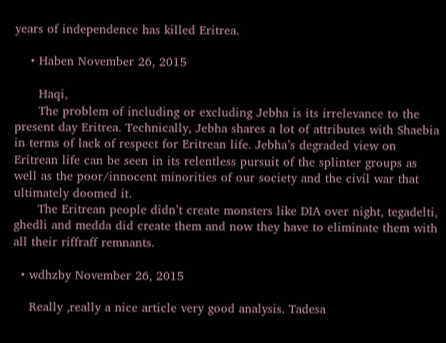years of independence has killed Eritrea.

    • Haben November 26, 2015

      Haqi,
      The problem of including or excluding Jebha is its irrelevance to the present day Eritrea. Technically, Jebha shares a lot of attributes with Shaebia in terms of lack of respect for Eritrean life. Jebha’s degraded view on Eritrean life can be seen in its relentless pursuit of the splinter groups as well as the poor/innocent minorities of our society and the civil war that ultimately doomed it.
      The Eritrean people didn’t create monsters like DIA over night, tegadelti, ghedli and medda did create them and now they have to eliminate them with all their riffraff remnants.

  • wdhzby November 26, 2015

    Really ,really a nice article very good analysis. Tadesa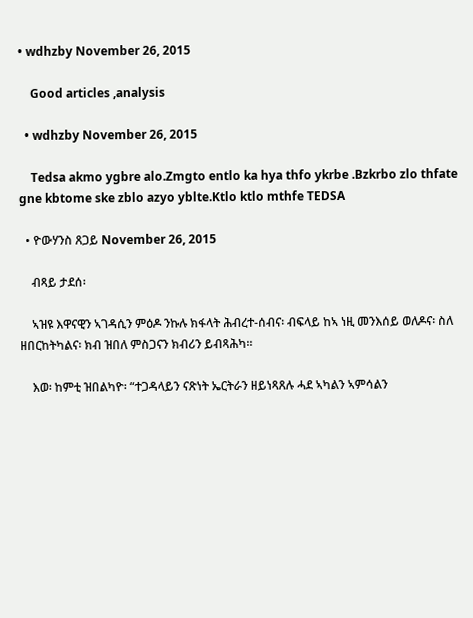• wdhzby November 26, 2015

    Good articles ,analysis

  • wdhzby November 26, 2015

    Tedsa akmo ygbre alo.Zmgto entlo ka hya thfo ykrbe .Bzkrbo zlo thfate gne kbtome ske zblo azyo yblte.Ktlo ktlo mthfe TEDSA

  • ዮውሃንስ ጸጋይ November 26, 2015

    ብጻይ ታደሰ፡

    ኣዝዩ እዋናዊን ኣገዳሲን ምዕዶ ንኩሉ ክፋላት ሕብረተ-ሰብና፡ ብፍላይ ከኣ ነዚ መንእሰይ ወለዶና፡ ስለ ዘበርከትካልና፡ ክብ ዝበለ ምስጋናን ክብሪን ይብጻሕካ።

    እወ፡ ከምቲ ዝበልካዮ፡ “ተጋዳላይን ናጽነት ኤርትራን ዘይነጻጸሉ ሓደ ኣካልን ኣምሳልን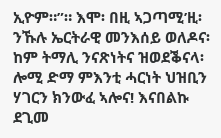ኢዮም።”። እሞ፡ በዚ ኣጋጣሚ’ዚ፡ ንኹሉ ኤርትራዊ መንእሰይ ወለዶና፡ ከም ትማሊ ንናጽነትና ዝወደቕናላ፡ ሎሚ ድማ ምእንቲ ሓርነት ህዝቢን ሃገርን ክንውፈ ኣሎና! እናበልኩ ደጊመ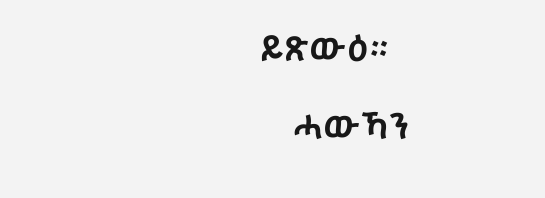ይጽውዕ።

    ሓውኻን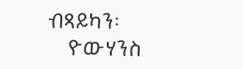ብጻይካን፡
    ዮውሃንስ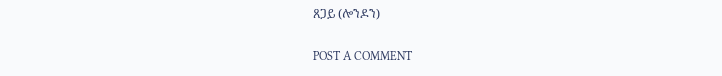ጸጋይ (ሎንዶን)

POST A COMMENT